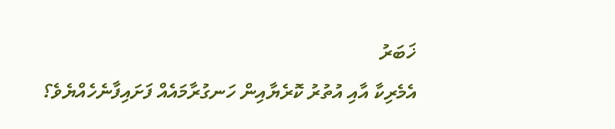ޚަބަރު
އެމެރިކާ އާއި އުތުރު ކޮރެޔާއިން ހަނގުރާމައެއް ފަށައިފާނެހެއްޔެވެ؟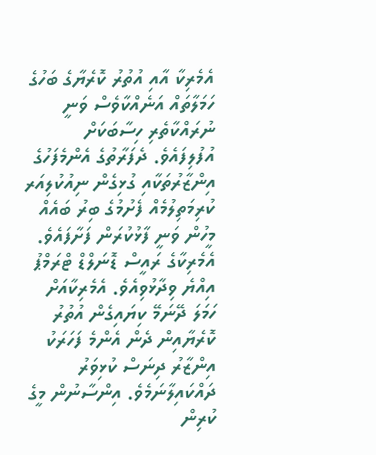އެމެރިކާ އާއި އުތުރު ކޮރެޔާގެ ބަހުގެ ހަމަލާތައް އަނެއްކާވެސް ވަނީ ނުރައްކާތެރި ހިސާބަކަށް އުފުލިފައެވެ. ދެފަރާތުގެ އެންމެފަހުގެ އިންޒާރުތަކާއި ގުޅިގެން ނިއުކުލިއަރ ކުރިމަތިލުމެއް ފެށުމުގެ ބިރު ބައެއް މީހުން ވަނީ ފާޅުކުރަން ފަށާފައެވެ. އެމެރިކާގެ ރައީސް ޑޮނަލްޑް ޓްރަމްޕު އިއްޔެ ވިދާޅުވިއެވެ. އެމެރިކާއަށް ހަމަލަ ދޭނަމޭ ކިޔައިގެން އުތުރު ކޮރެޔާއިން ދެން އެންމެ ފަހަރަކު އިންޒާރު ދިނަސް ކުޅިވަރު ދައްކައިލާނަމެވެ. އިންސާނުން މީގެ ކުރިން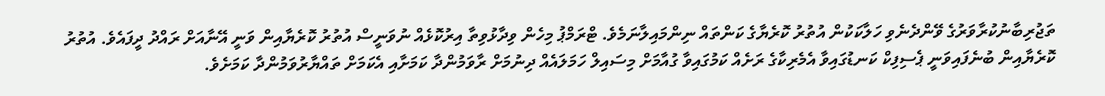ތަޖުރިބާނުކުރާވަރުގެ ވޭންދެނެވި ހަލާކަކުން އުތުރު ކޮރެޔާގެ ކަންތައް ނިންމައިލާނަމެވެ. ޓްރަމްޕު މިހެން ވިދާޅުވިތާ އިރުކޮޅެއް ނުވަނީސް އުތުރު ކޮރެޔާއިން ވަނީ އޭނާއަށް ރައްދު ދީފައެވެ. އުތުރު ކޮރެޔާއިން ބުނެފައިވަނީ ޕެސިފިކް ކަނޑުގައިވާ އެމެރިކާގެ ރަށެއް ކަމުގައިވާ ގުއާމަށް މިސައިލް ހަމަލައެއް ދިނުމަށް ރާވަމުންދާ ކަމަށާއި އެކަމަށް ތައްޔާރުވަމުންދާ ކަމަށެވެ.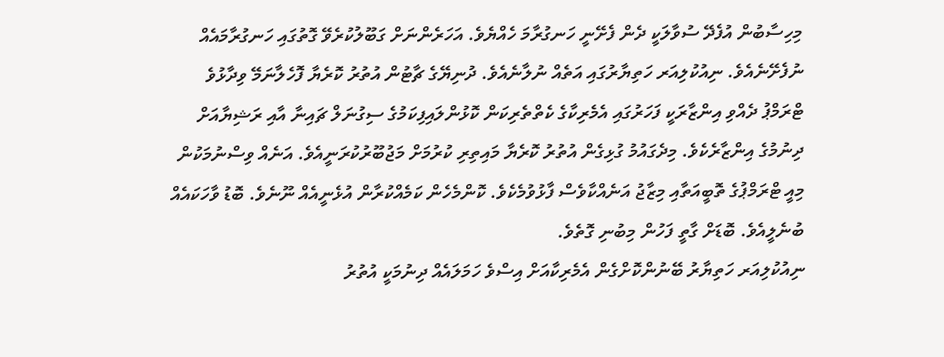މިހިސާބުން އުފެދޭ ސުވާލަކީ ދެން ފެށޭނީ ހަނގުރާމަ ހެއްޔެވެ. އަހަރެންނަށް ގަބޫލުކުރެވޭ ގޮތުގައި ހަނގުރާމައެއް ނުފެށޭނެއެވެ. ނިއުކުލިއަރ ހަތިޔާރުގައި އަތެއް ނުލާނެއެވެ. ދުނިޔޭގެ ޗާޓުން އުތުރު ކޮރެޔާ ފޮހެލާނަމޭ ވިދާޅުވެ ޓްރަމްޕު ދެއްވި އިންޒާރަކީ ފަހަރުގައި އެމެރިކާގެ ކެތްތެރިކަން ކޮޅުންލައިފިކަމުގެ ސިގުނަލް ޗައިނާ އާއި ރަޝިޔާއަށް ދިނުމުގެ އިންޒާރެކެވެ. މިދެގައުމު ގުޅިގެން އުތުރު ކޮރެޔާ މައިތިރި ކުރުމަށް މަޖުބޫރުކުރަނީއެވެ. އަނެއް ވިސްނުމަކުން މިއީ ޓްރަމްޕުގެ ތޮބީއަތާއި މިޒާޖު އަނެއްކާވެސް ފާޅުވުމެކެވެ. ކޮންމެހެން ކަމެއްކުރާން އުޅެނީއެއް ނޫނެވެ. ބޮޑު ވާހަކައެއް ބުނެލީއެވެ. ބޮޑަށް ގާތީ ފަހުން މިބުނި ގޮތެވެ.
ނިއުކުލިއަރ ހަތިޔާރު ބޭނުންކޮށްގެން އެމެރިކާއަށް އިސްވެ ހަމަލައެއް ދިނުމަކީ އުތުރު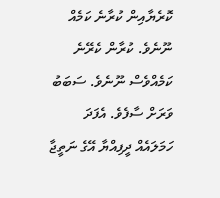ކޮރެޔާއިން ކުރާނެ ކަމެއް ނޫނެވެ. ކުރާން ކެރޭނެ ކަމެއްވެސް ނޫނެވެ. ސަބަބު ވަރަށް ސާފެވެ. އެފަދަ ހަމަލައެއް ދީފިއްޔާ އޭގެ ނަތީޖާ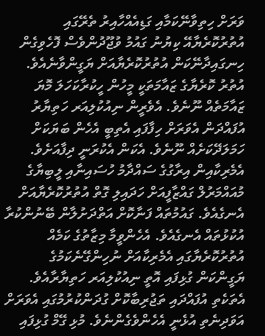ވަރަށް ހިތިވާނޭކަމާއި ގަޑިއެއްހާއިރު ތެރޭގައި އުތުރުކޮރެޔާއޭ ކިޔުނު ގައުމު ވުޖޫދުންވެސް ފޮހެވިގެން ހިނގައިދާނޭކަން އުތުރުކޮރެޔާއަށް ޔަގީންވާނެއެވެ. އުތުރު ކޮރެޔާގެ ޒައާމަތަކީ މީހުން ހީކުރާކަހަލަ މޮޔަ ޒައާމަތެއް ނޫނެވެ. އެވެރީން ނިއުކުލިއަރ ހަތިޔާރު އުފައްދަން އެވަރަށް ހިފާފައި އެތިބީ އެހެން ބަޔަކަށް ހަމަލަދޭކަށެއް ނޫނެވެ. އެކަން އެކުރަނީ ދިފާއަށެވެ.
އެމެރިކާއިން އިރާގުގެ ސައްދާމު ހުސައިނާއި ލީބިޔާގެ މުއައްމަރުލް ގައްޒާފީއަށް ހަދައިލި ގޮތް އުތުރުކޮރެޔާއަށް އެނގެއެވެ. ގައުމުތައް ފަނާކޮށް އަތްދަށުލާން ބޭނުންކުރާ އުކުޅުތައް އެނގެއެވެ. އެހެންވީމާ މިޒާތުގެ ކަމެއް އުތުރުކޮރެޔާގައި އެމެރިކާއަށް ނުހިންގޭނެކަމުގެ ޔަގީންކަން ގުޅިފައި އޮތީ ނިއުކުލިއަރ ހަތިޔާރާއެވެ. އެތަކެތި އުފައްދައި ތަޖުރިބާކޮށް ގުދަންކުރުމުގައި އެވަރަށް އަވަދިނެތި އުޅެނީ އެހެންވެގެންނެވެ. މުޅި ގޭމް ގުޅިފައި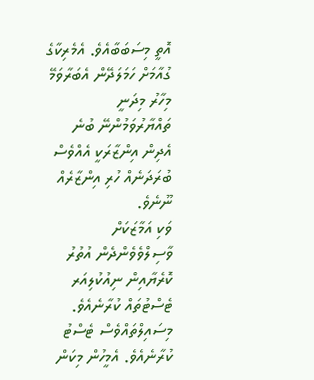އޮތީ މިސަބަބާއެވެ. އެމެރިކާގެ ގުއާމަށް ހަމަލަދޭން އެބަރާވަމޭ މިހާރު މިދަނީ ތައްޔާރުވަމުންނޭ ބުނެ އެދިން އިންޒާރަކީ އެއްވެސް ބުރަދަނެއް ހުރި އިންޒާރެއް ނޫނެވެ.
ވަކި އަމާޒަކަށް ވާސިލްވެވެންދެން އުތުރު ކޮރެޔާއިން ނިއުކުލިއަރ ޓެސްޓުތައް ކުރާނެއެވެ. މިސައިލްތައްވެސް ޓެސްޓު ކުރާނެއެވެ. އެމީހުން މިކަން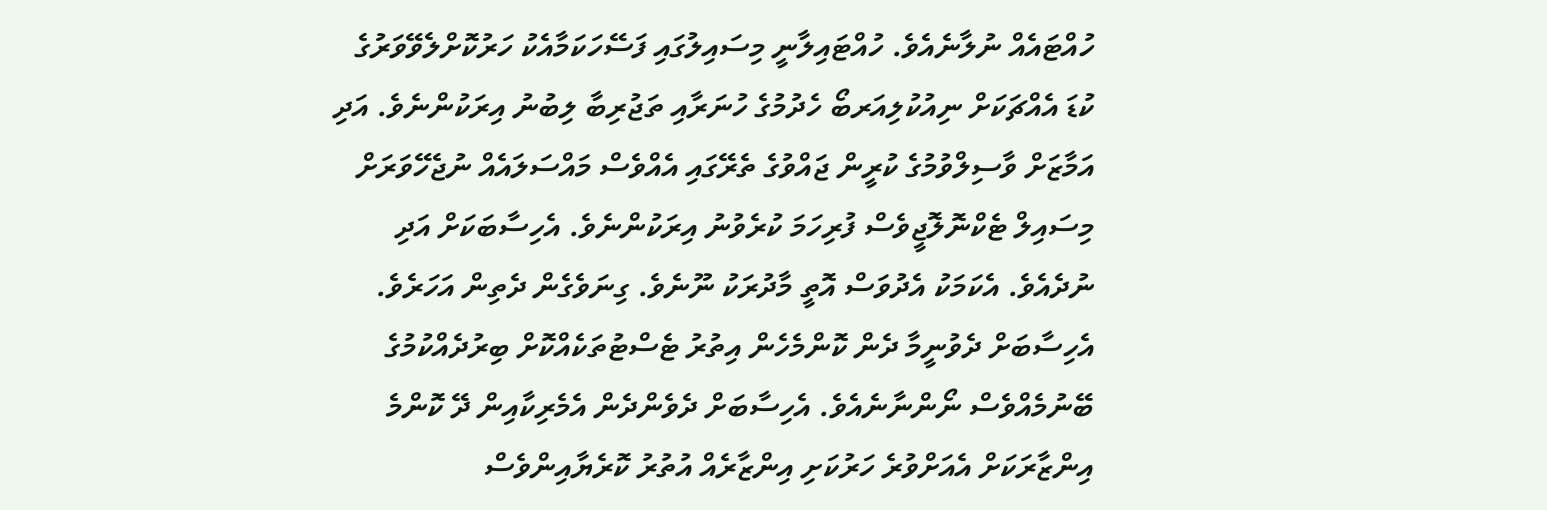ހުއްޓައެއް ނުލާނެއެވެ. ހުއްޓައިލާނީ މިސައިލުގައި ފަސޭހަކަމާއެކު ހަރުކޮށްލެވޭވަރުގެ ކުޑަ އެއްޗަކަށް ނިއުކުލިއަރބޯ ހެދުމުގެ ހުނަރާއި ތަޖުރިބާ ލިބުނު އިރަކުންނެވެ. އަދި އަމާޒަށް ވާސިލްވުމުގެ ކުރީން ޖައްވުގެ ތެރޭގައި އެއްވެސް މައްސަލައެއް ނުޖެހޭވަރަށް މިސައިލް ޓެކްނޮލޮޖީވެސް ފުރިހަމަ ކުރެވުނު އިރަކުންނެވެ. އެހިސާބަކަށް އަދި ނުދެއެވެ. އެކަމަކު އެދުވަސް އޮތީ މާދުރަކު ނޫނެވެ. ގިނަވެގެން ދެތިން އަހަރެވެ. އެހިސާބަށް ދެވުނީމާ ދެން ކޮންމެހެން އިތުރު ޓެސްޓުތަކެއްކޮށް ބިރުދެއްކުމުގެ ބޭނުމެއްވެސް ނޯންނާނެއެވެ. އެހިސާބަށް ދެވެންދެން އެމެރިކާއިން ދޭ ކޮންމެ އިންޒާރަކަށް އެއަށްވުރެ ހަރުކަށި އިންޒާރެއް އުތުރު ކޮރެޔާއިންވެސް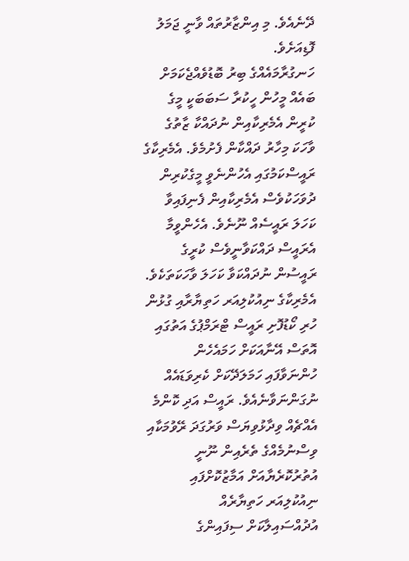ދޭނެއެވެ. މި އިންޒާރުތައް ވާނީ ޖަމަލު ފޮޑިއަށެވެ.
ހަނގުރާމައެއްގެ ބިރު ބޮޑުވެއްޖެކަމަށް ބައެއް މީހުން ހީކުރާ ސަބަބަކީ މީގެ ކުރީން އެމެރިކާއިން ނުދައްކާ ޒާތުގެ ވާހަކަ މިހާރު ދައްކާން ފެށުމެވެ. އެމެރިކާގެ ރައީސްކަމުގައި އެހުންނެވީ މީގެކުރިން ދުވަހަކުވެސް އެމެރިކާއިން ފެނިފައިވާ ކަހަލަ ރައީސެއް ނޫނެވެ. އެހެންވީމާ އެރައީސް ދައްކަވާނީވެސް ކުރީގެ ރައީސުން ނުދައްކަވާ ކަހަލަ ވާހަކަތަކެވެ. އެމެރިކާގެ ނިއުކުލިއަރ ހަތިޔާރާއި ގުޅުން ހުރި ކޯޑުފޮށި ރައީސް ޓްރަމްޕުގެ އަތުގައި އޮތަސް އޭނާއަކަށް ހަމައެހެން ހުންނަވާފައި ހަމަލަދޭކަށް ކެރިވަޑައެއް ނުގަންނަވާނެއެވެ. ރައީސް އަދި ކޮންމެ އެއްޗެއް ވިދާޅުވިޔަސް ވަރުގަދަ ރޭވުމަކާއި ވިސްނުމެއްގެ ތެރެއިން ނޫނީ އުތުރުކޮރެޔާއަށް އަމާޒުކޮށްފައި ނިއުކުލިއަރ ހަތިޔާރެއް އުދުއްސައިލާކަށް ސިފައިންގެ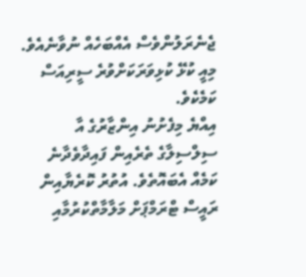ޖެނެރަލުންވެސް އެއްބަހެއް ނުވާނެއެވެ. މިއީ ކުޅޭ ކުޅިވަރަކަށްވުރެ ސީރިއަސް ކަމެކެވެ.
އިއްޔެ މިފެށުނު އިންޒާރުގެ އާ ސިލްސިލާގެ ތެރެއިން ފައިދާވެދާނެ ކަމެއް އެބައޮތެވެ. އުތުރު ކޮރެޔާއިން ރައީސް ޓްރަމްޕަށް މަލާމާތްކުރުމާއި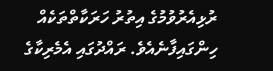ރުޅިއެރުވުމުގެ އިތުރު ހަރަކާތްތަކެއް ހިންގައިފާނެއެވެ. ރައްދުގައި އެމެރިކާގެ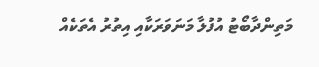މަތިންދާބޯޓު އުފުލާ މަނަވަރަކާއި އިތުރު އެތަކެއް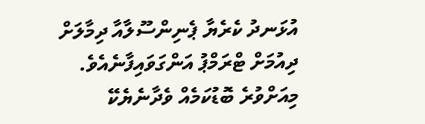އުޅަނދު ކެރެޔާ ޕެނިންސޫލާއާ ދިމާލަށް ދިއުމަށް ޓްރަމްޕު އަންގަވައިފާނެއެވެ. މިއަށްވުރެ ބޮޑުކަމެއް ވެދާނެޔެކޭ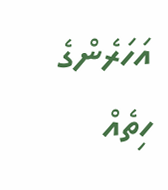އަހަރެންގެ ހިތެއް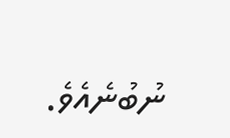ނުބުނެއެވެ.